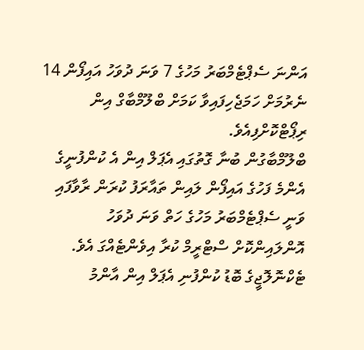އަންނަ ސެޕްޓެމްބަރު މަހުގެ 7 ވަނަ ދުވަހު އައިފޯން 14 ނެރުމަށް ހަމަޖެހިފައިވާ ކަމަށް ބްލޫމްބާގް އިން ރިޕޯޓްކޮށްފިއެވެ.
ބްލޫމްބާގުން ބުނާ ގޮތުގައި އެޕަލް އިން އެ ކުންފުނީގެ އެންމެ ފަހުގެ އައިފޯން ލައިން ތައާރަފު ކުރަން ރާވާފައި ވަނީ ސެޕްޓެމްބަރު މަހުގެ ހަތް ވަނަ ދުވަހު އޮންލައިންކޮށް ސްޓްރީމް ކުރާ އިވެންޓެއްގަ އެވެ.
ޓެކްނޮލޮޖީގެ ބޮޑު ކުންފުނި އެޕަލް އިން އާންމު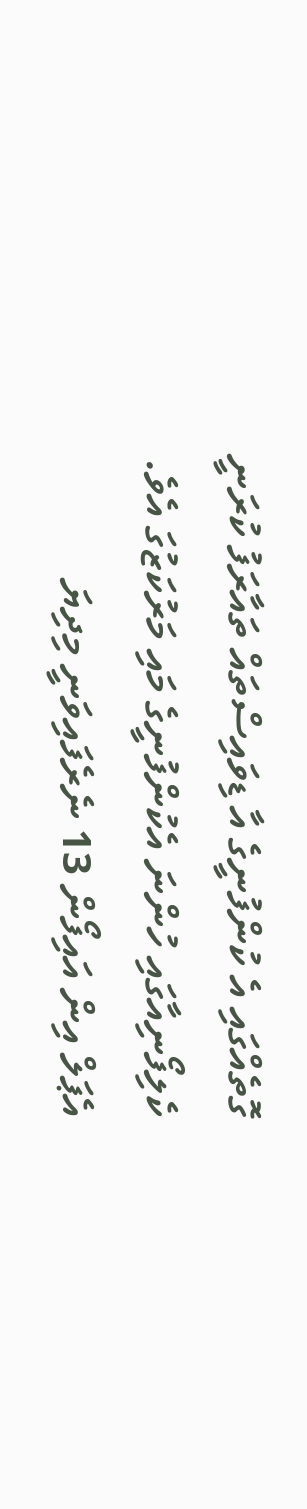ގޮތެއްގައި އެ ކުންފުނީގެ އާ ޑިވައިސްތައް ތައާރަފު ކުރަނީ ކެލިފޯނިއާގައި ހުންނަ އެކުންފުނީގެ މައި މަރުކަޒުގަ އެވެ.
އެޕަލް އިން އައިފޯން 13 ނެރެފައިވަނީ މިދިޔަ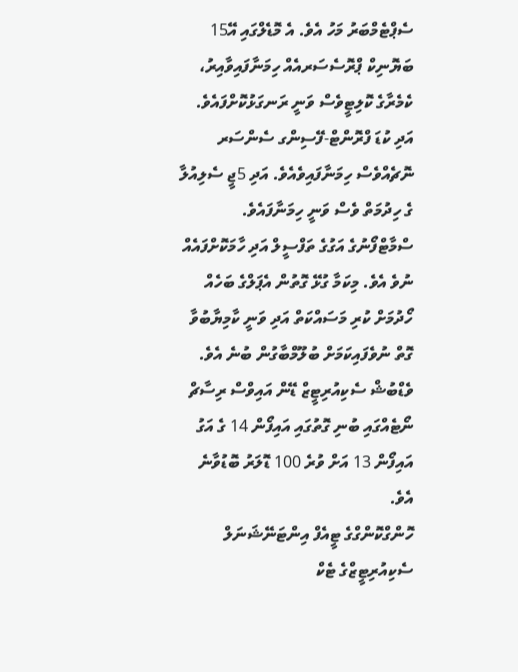ސެޕްޓެމްބަރު މަހު އެވެ. އެ މޮޑެލްގައި އޭ15 ބަޔޮނިކް ޕްރޮސެސަރއެއް ހިމަނާފައިވާއިރު، ކެމެރާގެ ކޮލިޓީވެސް ވަނީ ރަނގަޅުކޮށްފައެވެ. އަދި ކުޑަ ފްރޮންޓް-ފޭސިންގ ސެންސަރ ނޮޗެއްވެސް ހިމަނާފައިވެއެވެ. އަދި 5ޖީ ސެލިއުލާ ގެ ހިދުމަތް ވެސް ވަނީ ހިމަނާފައެވެ.
ސްމާޓްފޯނުގެ އަގުގެ ތަފްސީލް އަދި ހާމަކޮށްފައެއް ނުވެ އެވެ. މިކަމާ ގުޅޭ ގޮތުން އެޕަލްގެ ބަހެއް ހޯދުމަށް ކުރި މަސައްކަތް އަދި ވަނީ ކާމިޔާބުވާ ގޮތް ނުވެފައިކަމަށް ބުލޫމްބާގުން ބުނެ އެވެ.
ވެޑްބުޝް ސެކިއުރިޓީޒް ޑޭން އައިވްސް ރިސާޗް ނޯޓެއްގައި ބުނި ގޮތުގައި އައިފޯން 14 ގެ އަގު އައިފޯން 13 އަށް ވުރެ 100 ޑޮލަރު ބޮޑުވާނެ އެވެ.
ހޮންގްކޮންގްގެ ޓީއެފް އިންޓަނޭޝަނަލް ސެކިއުރިޓީޒްގެ ޓެކް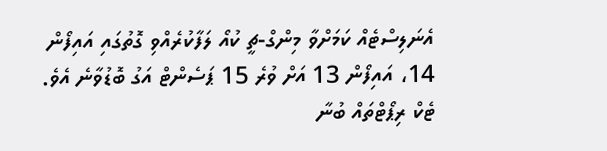އެނަލިސްޓެއް ކަމަށްވާ މިންގް-ޗީ ކުއޯ ލަފާކުރެއްވި ގޮތުގައި އައިފޯން 14، އައިފޯން 13 އަށް ވުރެ 15 ޕަސެންޓް އަގު ބޮޑުވާނެ އެވެ.
ޓެކް ރިޕޯޓްތައް ބުނާ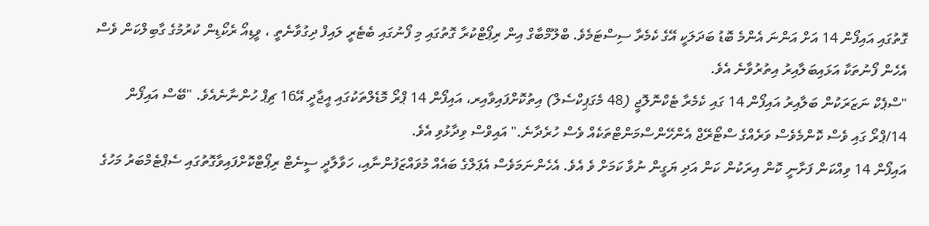ގޮތުގައި އައިފޯން 14 އަށް އަންނަ އެންމެ ބޮޑު ބަދަލަކީ އޭގެ ކެމެރާ ސިސްޓަމެވެ. ބްލޫމްބާގް އިން ރިޕޯޓްކުރާ ގޮތުގައި މި ފޯނުގައި ބެޓެރީ ލައިފް ދިގުވާނެތީ ، ވީޑިއޯ ރެކޯޑިން ކުރުމުގެ ގާބިލްކަން ވެސް އެހެން ފޯނުތަކާ އަޅައިބަލާއިރު އިތުރުވާނެ އެވެ.
"ސްޕެކް ނަޒަރަކުން ބަލާއިރު އައިފޯން 14 ގައި ކެމެރާ ޓެކްނޮލޮޖީ (48 މެގަޕިކްސެލް) އިތުކޮށްފައިވާއިރ، އައިފޯން 14 ޕްރޯ މޮޑެލްތަކުގައި އީޖާދީ އޭ16 ޗިޕް ހުންނާނެއެވެ. "ބޭސް އައިފޯން 14/ޕްރޯ ގައި ވެސް ކޮންމެވެސް ވަރެއްގެ ސްޓޯރޭޖް އެންހޭންސްމަންޓްތަކެއް ވެސް ހުރެދާނެ." އައިވްސް ވިދާޅުވި އެވެ.
އައިފޯން 14 ވިއްކަން ފަށާނީ ކޮން އިރަކުން ކަން އަދި ޔަގީން ނުވާ ކަމަށް ވެ އެވެ. އެހެންނަމަވެސް އެޕަލްގެ ބައެއް މުވައްޒަފުންނާއި، ހަވާލާދީ ސީނެޓް ރިޕޯޓްކޮށްފައިވާގޮތުގައި ސެޕްޓެމްބަރު މަހުގެ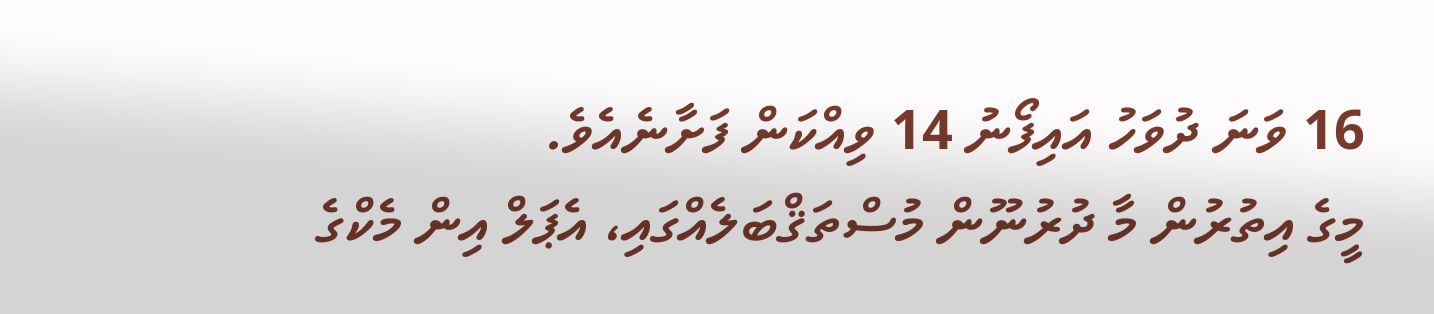16 ވަނަ ދުވަހު އައިފޯނު 14 ވިއްކަން ފަށާނެއެވެ.
މީގެ އިތުރުން މާ ދުރުނޫން މުސްތަޤްބަލެއްގައި، އެޕަލް އިން މެކްގެ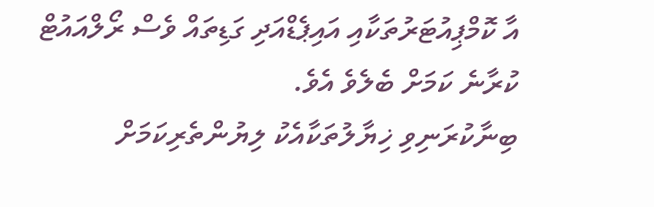އާ ކޮމްޕިއުޓަރުތަކާއި އައިޕެޑްއަދި ގަޑިތައް ވެސް ރޯލްއައުޓް ކުރާނެ ކަމަށް ބެލެވެ އެވެ.
ބިނާކުރަނިވި ޚިޔާލުތަކާއެކު ލިޔުންތެރިކަމަށް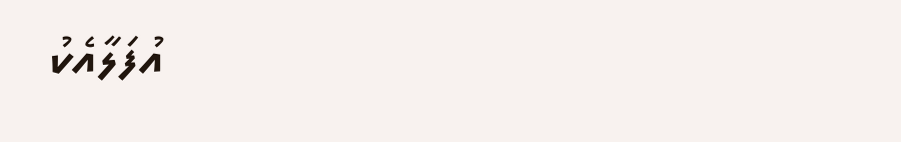އުފަލާއެކު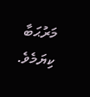މަރުޙަބާ ކިޔަމެވެ.